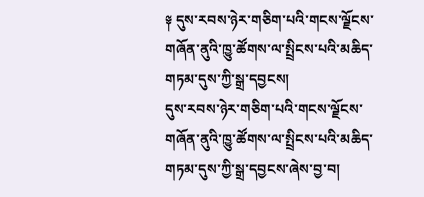༈ དུས་རབས་ཉེར་གཅིག་པའི་གངས་ལྗོངས་གཞོན་ནུའི་ཁྱུ་ཚོགས་ལ་སྤྲིངས་པའི་མཆིད་གཏམ་དུས་ཀྱི་སྒྲ་དབྱངས།
དུས་རབས་ཉེར་གཅིག་པའི་གངས་ལྗོངས་གཞོན་ནུའི་ཁྱུ་ཚོགས་ལ་སྤྲིངས་པའི་མཆིད་གཏམ་དུས་ཀྱི་སྒྲ་དབྱངས་ཞེས་བྱ་བ།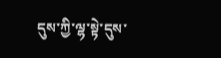དུས་ཀྱི་ལྷ་སྟེ་དུས་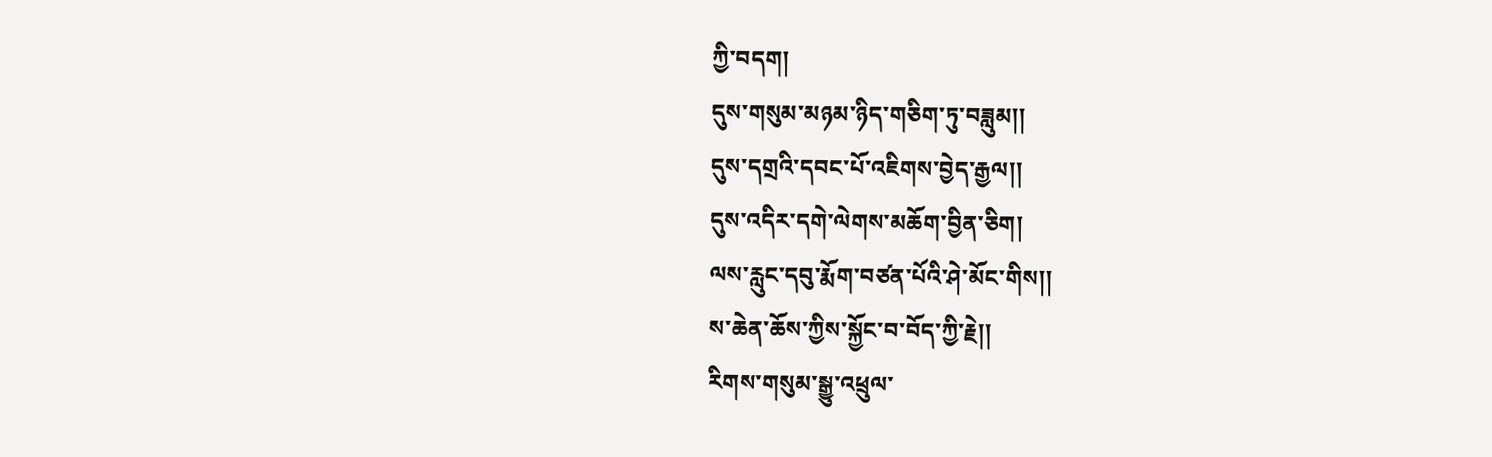ཀྱི་བདག།
དུས་གསུམ་མཉམ་ཉིད་གཅིག་ཏུ་བཟླུམ།།
དུས་དགྲའི་དབང་པོ་འཇིགས་བྱེད་རྒྱལ།།
དུས་འདིར་དགེ་ལེགས་མཆོག་བྱིན་ཅིག།
ལས་རླུང་དབུ་རྨོག་བཙན་པོའི་ཤེ་མོང་གིས།།
ས་ཆེན་ཆོས་ཀྱིས་སྐྱོང་བ་བོད་ཀྱི་རྗེ།།
རིགས་གསུམ་སྒྱུ་འཕྲུལ་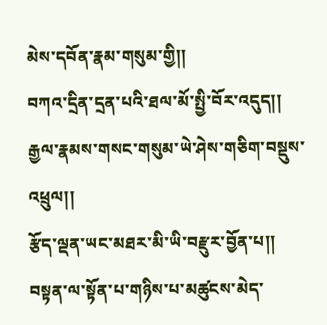མེས་དབོན་རྣམ་གསུམ་གྱི།།
བཀའ་དྲིན་དྲན་པའི་ཐལ་མོ་སྤྱི་བོར་འདུད།།
རྒྱལ་རྣམས་གསང་གསུམ་ཡེ་ཤེས་གཅིག་བསྡུས་འཕྲུལ།།
རྩོད་ལྡན་ཡང་མཐར་མི་ཡི་བརྫུར་བྱོན་པ།།
བསྟན་ལ་སྟོན་པ་གཉིས་པ་མཚུངས་མེད་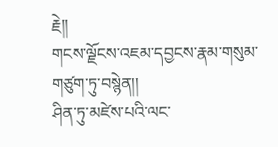རྗེ།།
གངས་ལྗོངས་འཇམ་དབྱངས་རྣམ་གསུམ་གཙུག་ཏུ་བསྙེན།།
ཤིན་ཏུ་མཛེས་པའི་ལང་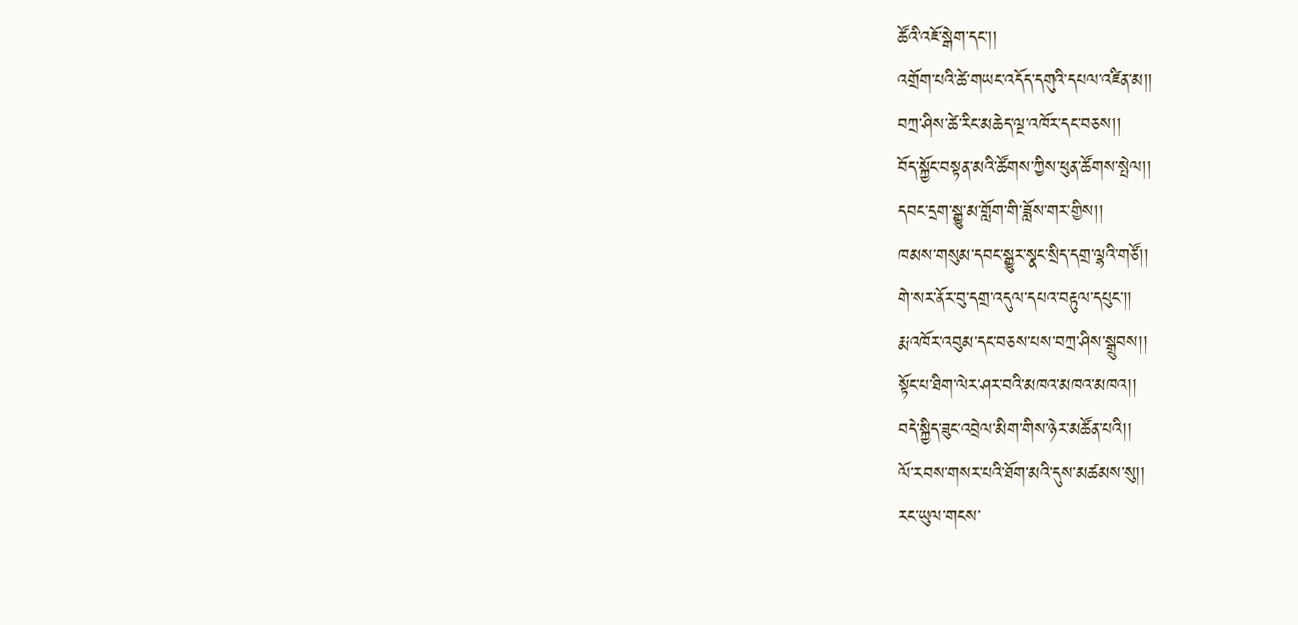ཚོའི་འཇོ་སྒེག་དང་།།
འགྲོག་པའི་ཚེ་གཡང་འདོད་དགུའི་དཔལ་འཛིན་མ།།
བཀྲ་ཤིས་ཚེ་རིང་མཆེད་ལྔ་འཁོར་དང་བཅས།།
བོད་སྐྱོང་བསྟན་མའི་ཚོགས་ཀྱིས་ཕུན་ཚོགས་སྤེལ།།
དབང་དྲག་སྒྱུ་མ་གློག་གི་ཟློས་གར་གྱིས།།
ཁམས་གསུམ་དབང་སྒྱུར་སྣང་སྲིད་དགྲ་ལྷའི་གཙོ།།
གེ་སར་ནོར་བུ་དགྲ་འདུལ་དཔའ་བརྟུལ་དཔུང་།།
རྨ་འཁོར་འབུམ་དང་བཅས་པས་བཀྲ་ཤིས་སྒྲུབས།།
སྟོང་པ་ཐིག་ལེར་ཤར་བའི་མཁའ་མཁའ་མཁའ།།
བདེ་སྐྱིད་ཟུང་འབྲེལ་མིག་གིས་ཉེར་མཚོན་པའི།།
ལོ་རབས་གསར་པའི་ཐོག་མའི་དུས་མཚམས་སུ།།
རང་ཡུལ་གངས་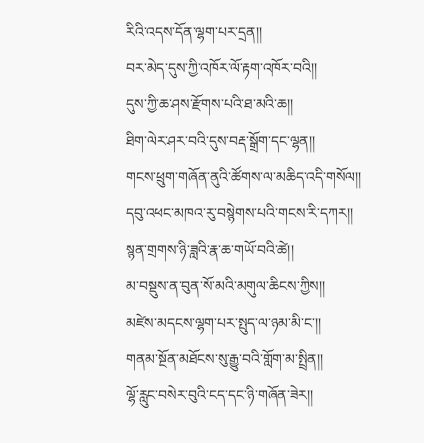རིའི་འདས་དོན་ལྷག་པར་དྲན།།
བར་མེད་དུས་ཀྱི་འཁོར་ལོ་རྟག་འཁོར་བའི།།
དུས་ཀྱི་ཆ་ཤས་རྫོགས་པའི་ཐ་མའི་ཆ།།
ཐིག་ལེར་ཤར་བའི་དུས་བརྡ་སྒྲོག་དང་ལྷན།།
གངས་ཕྲུག་གཞོན་ནུའི་ཚོགས་ལ་མཆིད་འདི་གསོལ།།
དབུ་འཕང་མཁའ་རུ་བསྙེགས་པའི་གངས་རི་དཀར།།
སྙན་གྲགས་ཉི་ཟླའི་རྣ་ཆ་གཡོ་བའི་ཚེ།།
མ་བསྡུས་ན་བུན་སོ་མའི་མགུལ་ཆིངས་ཀྱིས།།
མཛེས་མདངས་ལྷག་པར་སྤུད་ལ་ཉམ་མི་ང་།།
གནམ་སྔོན་མཐོངས་སུ་རྒྱུ་བའི་གློག་མ་སྤྲིན།།
ལྷོ་རླུང་བསེར་བུའི་ངད་དང་ཉི་གཞོན་ཟེར།།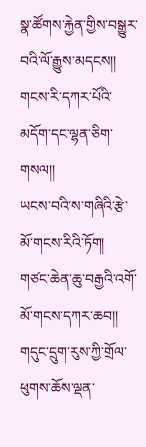སྣ་ཚོགས་རྐྱེན་གྱིས་བསྒྱུར་བའི་ལོ་རྒྱུས་མདངས།།
གངས་རི་དཀར་པོའི་མདོག་དང་ལྷན་ཅིག་གསལ།།
ཡངས་བའི་ས་གཞིའི་རྩེ་མོ་གངས་རིའི་ཏོག།
གཙང་ཆེན་ཆུ་བརྒྱའི་འགོ་མོ་གངས་དཀར་ཆབ།།
གདུང་དྲུག་རུས་ཀྱི་གྲོལ་ཕུགས་ཆོས་ལྡན་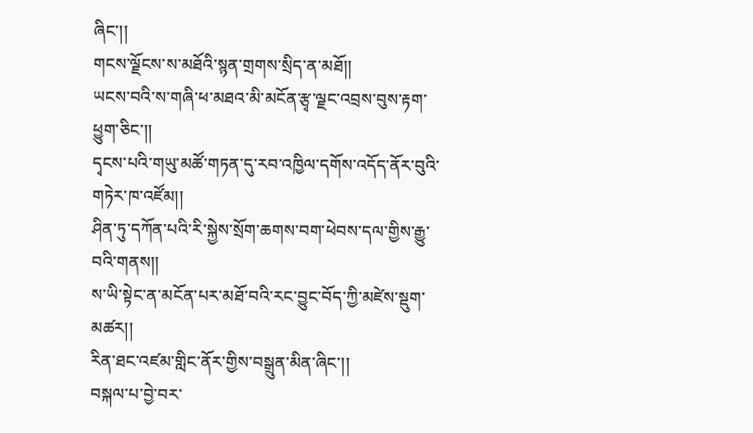ཞིང་།།
གངས་ལྗོངས་ས་མཐོའི་སྙན་གྲགས་སྲིད་ན་མཐོ།།
ཡངས་བའི་ས་གཞི་ཕ་མཐའ་མི་མངོན་རྩྭ་ལྗང་འབྲས་བུས་རྟག་ཕྱུག་ཅིང་།།
དྭངས་པའི་གཡུ་མཚོ་གཏན་དུ་རབ་འཁྱིལ་དགོས་འདོད་ནོར་བུའི་གཏེར་ཁ་འཛོམ།།
ཤིན་ཏུ་དཀོན་པའི་རི་སྐྱེས་སྲོག་ཆགས་བག་ཕེབས་དལ་གྱིས་རྒྱུ་བའི་གནས།།
ས་ཡི་སྟེང་ན་མངོན་པར་མཐོ་བའི་རང་བྱུང་བོད་ཀྱི་མཛེས་སྡུག་མཚར།།
རིན་ཐང་འཛམ་གླིང་ནོར་གྱིས་བསྒྲུན་མིན་ཞིང་།།
བསྐལ་པ་བྱེ་བར་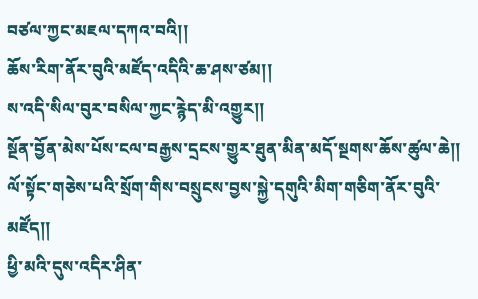བཙལ་ཀྱང་མཇལ་དཀའ་བའི།།
ཆོས་རིག་ནོར་བུའི་མཛོད་འདིའི་ཆ་ཤས་ཙམ།།
ས་འདི་སིལ་བུར་བསིལ་ཀྱང་རྙེད་མི་འགྱུར།།
སྔོན་བྱོན་མེས་པོས་ངལ་བརྒྱས་དྲངས་གྱུར་ཐུན་མིན་མདོ་སྔགས་ཆོས་ཚུལ་ཆེ།།
ལོ་སྟོང་གཅེས་པའི་སྲོག་གིས་བསྲུངས་བྱས་སྐྱེ་དགུའི་མིག་གཅིག་ནོར་བུའི་མཛོད།།
ཕྱི་མའི་དུས་འདིར་ཤིན་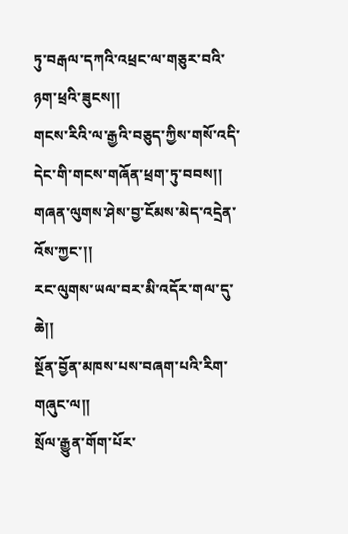ཏུ་བརྒལ་དཀའི་འཕྲང་ལ་གཅུར་བའི་ཉག་ཕྲའི་ཟུངས།།
གངས་རིའི་ལ་རྒྱའི་བཅུད་ཀྱིས་གསོ་འདི་དེང་གི་གངས་གཞོན་ཕྲག་ཏུ་བབས།།
གཞན་ལུགས་ཤེས་བྱ་ངོམས་མེད་འདྲེན་འོས་ཀྱང་།།
རང་ལུགས་ཡལ་བར་མི་འདོར་གལ་དུ་ཆེ།།
སྔོན་བྱོན་མཁས་པས་བཞག་པའི་རིག་གཞུང་ལ།།
སྲོལ་རྒྱུན་གོག་པོར་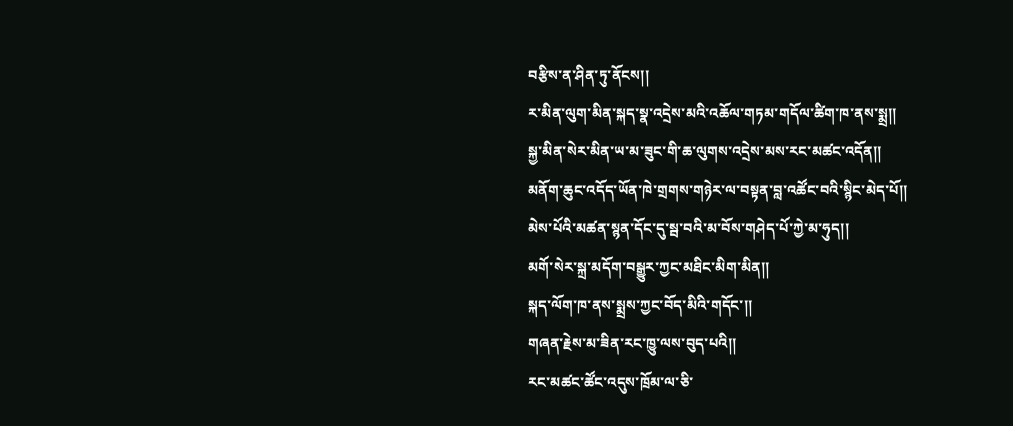བརྩིས་ན་ཤིན་ཏུ་ནོངས།།
ར་མིན་ལུག་མིན་སྐད་སྣ་འདྲེས་མའི་འཆོལ་གཏམ་གདོལ་ཚིག་ཁ་ནས་སྨྲ།།
སྐྱ་མིན་སེར་མིན་ཡ་མ་ཟུང་གི་ཆ་ལུགས་འདྲེས་མས་རང་མཚང་འདོན།།
མནོག་ཆུང་འདོད་ཡོན་ཁེ་གྲགས་གཉེར་ལ་བསྟན་བླ་འཚོང་བའི་སྙིང་མེད་པོ།།
མེས་པོའི་མཚན་སྙན་དོང་དུ་སྦ་བའི་མ་བོས་གཤེད་པོ་ཀྱེ་མ་ཧུད།།
མགོ་སེར་སྐྲ་མདོག་བསྒྱུར་ཀྱང་མཐིང་མིག་མིན།།
སྐད་ལོག་ཁ་ནས་སྨྲས་ཀྱང་བོད་མིའི་གདོང་།།
གཞན་རྗེས་མ་ཟིན་རང་ཁྱུ་ལས་བུད་པའི།།
རང་མཚང་ཚོང་འདུས་ཁྲོམ་ལ་ཅི་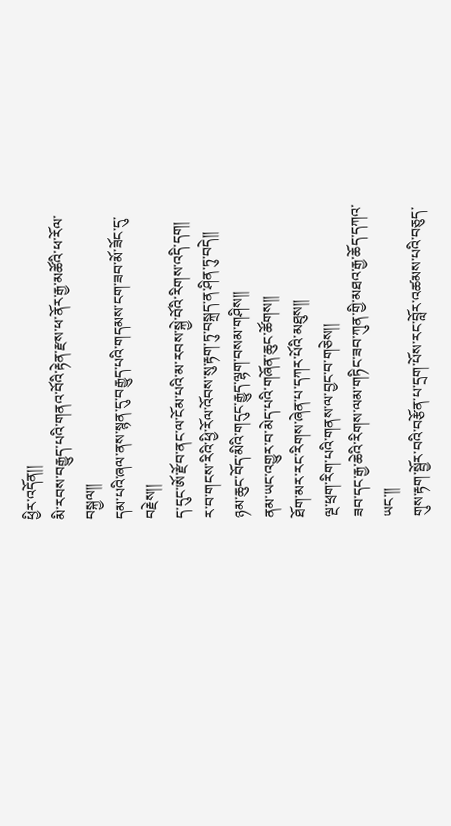ཕྱིར་འདོན།།
མི་རབས་བརྒྱུད་པའི་གནའ་བོའི་རྟེན་རྫས་ཕ་ནོར་རྒྱ་མཚོའི་ཕ་རོལ་བསྐྱལ།།
དམ་པའི་ཞལ་ནས་སྙན་དུ་བརྒྱུད་པའི་གདམས་ངག་ཟབ་མོ་ཟོང་དུ་བརྗེས།།
ད་དུང་ཨོ་རྫོབ་ནང་ལ་ངོམ་པའི་མ་རབས་སྐྱེ་བོའི་རིགས་འདི་དག།
ར་བ་གངས་རིའི་ཕྱི་རོལ་འོབས་སུ་རྟག་ཏུ་བསྐྲད་ན་ཤིན་ཏུ་བདེ།།
ཉམ་ཆུང་བོད་མིའི་གདུང་རྒྱུད་ལྷག་བསམ་གཤིས།།
ནམ་ཡང་འགྱུར་བ་མེད་པའི་གཞོན་ཆུང་ཚོགས།།
ཐོག་མར་རང་རིགས་ཞེན་པ་དཀར་པོའི་མཐུས།།
ལྔ་ཕྲག་རིག་པའི་གནས་ལ་བྱང་བ་གཅེས།།
ཟབ་དང་རྒྱ་ཆེའི་རིགས་ལམ་གཏིང་ཟབ་ཀུན་གྱི་མཐའ་རྒྱ་ཆོད་དཀའ་ཡང་།།
གུས་རྟག་སྦྱོར་བའི་བརྩོན་པ་དྲག་པོས་རང་བློར་འཚམས་པའི་བཅུད་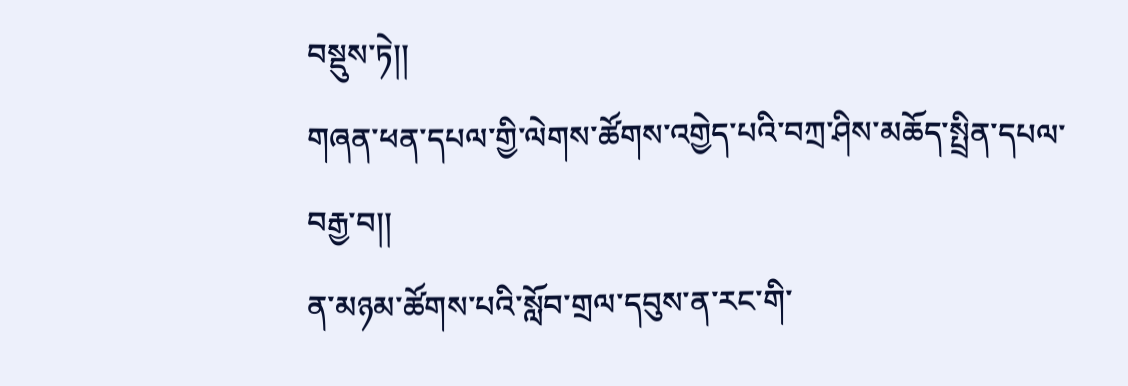བསྡུས་ཏེ།།
གཞན་ཕན་དཔལ་གྱི་ལེགས་ཚོགས་འགྱེད་པའི་བཀྲ་ཤིས་མཆོད་སྤྲིན་དཔལ་བརྒྱ་བ།།
ན་མཉམ་ཚོགས་པའི་སློབ་གྲལ་དབུས་ན་རང་གི་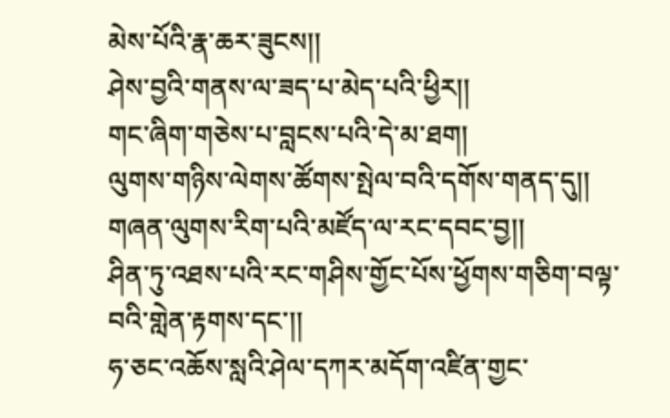མེས་པོའི་རྣ་ཆར་ཟུངས།།
ཤེས་བྱའི་གནས་ལ་ཟད་པ་མེད་པའི་ཕྱིར།།
གང་ཞིག་གཅེས་པ་བླངས་པའི་དེ་མ་ཐག།
ལུགས་གཉིས་ལེགས་ཚོགས་སྤེལ་བའི་དགོས་གནད་དུ།།
གཞན་ལུགས་རིག་པའི་མཛོད་ལ་རང་དབང་བྱ།།
ཤིན་ཏུ་འཐས་པའི་རང་གཤིས་གྱོང་པོས་ཕྱོགས་གཅིག་བལྟ་བའི་གླེན་རྟགས་དང་།།
ཧ་ཅང་འཆོས་སླའི་ཤེལ་དཀར་མདོག་འཛིན་གྱང་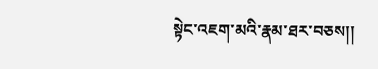སྟེང་འཇག་མའི་རྣམ་ཐར་བཅས།།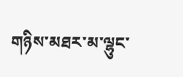གཉིས་མཐར་མ་ལྷུང་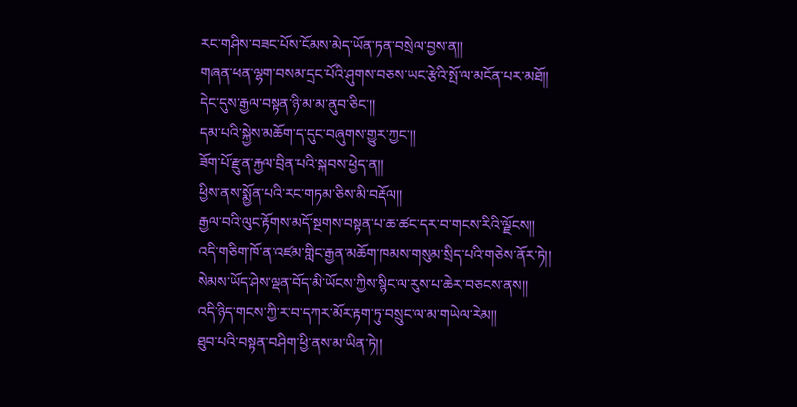རང་གཤིས་བཟང་པོས་ངོམས་མེད་ཡོན་ཏན་བསྲེལ་བྱས་ན།།
གཞན་ཕན་ལྷག་བསམ་དྲང་པོའི་ཤུགས་བཅས་ཡང་རྩེའི་སྤོ་ལ་མངོན་པར་མཐོ།།
དེང་དུས་རྒྱལ་བསྟན་ཉི་མ་མ་ནུབ་ཅིང་།།
དམ་པའི་སྐྱེས་མཆོག་ད་དུང་བཞུགས་གྱུར་ཀྱང་།།
ཟོག་པོ་རྫུན་རྐྱལ་བྲིན་པའི་སྐབས་ཕྱེད་ན།།
ཕྱིས་ནས་སྨྱོན་པའི་རང་གཏམ་ཅིས་མི་བརྡོལ།།
རྒྱལ་བའི་ལུང་རྟོགས་མདོ་སྔགས་བསྟན་པ་ཆ་ཚང་དར་བ་གངས་རིའི་ལྗོངས།།
འདི་གཅིག་ཁོ་ན་འཛམ་གླིང་རྒྱན་མཆོག་ཁམས་གསུམ་སྲིད་པའི་གཅེས་ནོར་ཏེ།།
སེམས་ཡོད་ཤེས་ལྡན་བོད་མི་ཡོངས་ཀྱིས་སྙིང་ལ་རུས་པ་ཆེར་བཅངས་ནས།།
འདི་ཉིད་གངས་ཀྱི་ར་བ་དཀར་མོར་རྟག་ཏུ་བསྲུང་ལ་མ་གཡེལ་རེམ།།
ཐུབ་པའི་བསྟན་བཤིག་ཕྱི་ནས་མ་ཡིན་ཏེ།།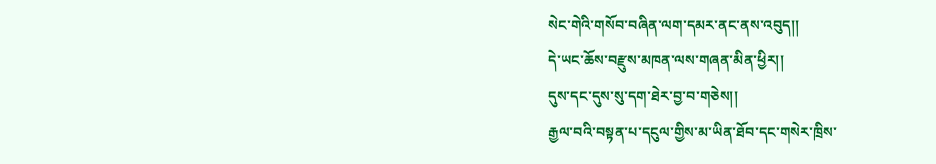སེང་གེའི་གསོབ་བཞིན་ལག་དམར་ནང་ནས་འབུད།།
དེ་ཡང་ཆོས་བརྫུས་མཁན་ལས་གཞན་མིན་ཕྱིར།།
དུས་དང་དུས་སུ་དག་ཐེར་བྱ་བ་གཅེས།།
རྒྱལ་བའི་བསྟན་པ་དངུལ་གྱིས་མ་ཡིན་ཐོབ་དང་གསེར་ཁྲིས་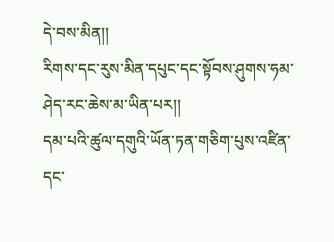དེ་བས་མིན།།
རིགས་དང་རུས་མིན་དཔུང་དང་སྟོབས་ཤུགས་ཧམ་ཤེད་རང་ཆེས་མ་ཡིན་པར།།
དམ་པའི་ཚུལ་དགུའི་ཡོན་ཏན་གཅིག་པུས་འཛིན་དང་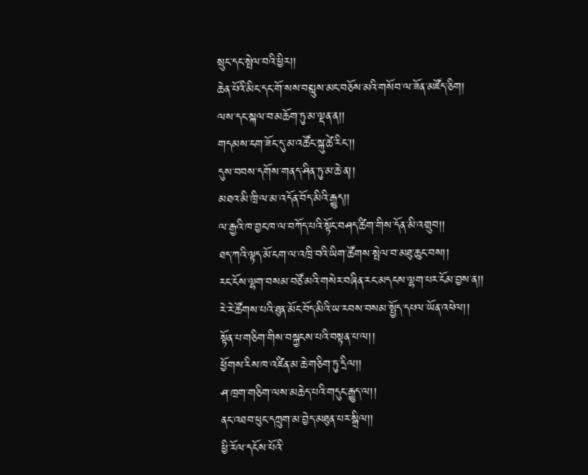སྲུང་དང་སྤེལ་བའི་ཕྱིར།།
ཆེན་པོའི་མིང་དང་གོ་སས་བསླུས་མང་བཅོས་མའི་གསོབ་ལ་ཟོན་མཛོད་ཅིག།
ལས་དང་སྐལ་བ་མཆོག་ཏུ་མ་ལྡན་ན།།
གདམས་ངག་ཟོང་དུ་མ་འཚོང་སྐུ་ཚེ་རིང་།།
དུས་བབས་དགོས་གནད་ཤིན་ཏུ་མ་ཆེ་ན།།
མཐའ་མི་ཁྲི་ལ་མ་འདོན་བོད་མིའི་རྒྱུད།།
ལ་རྒྱའི་ཁ་བྱང་ཁ་ལ་བཀོད་པའི་སྟོང་བཤད་ཚིག་གིས་དོན་མི་འགྲུབ།།
ཐད་ཀའི་ལྟད་མོ་ངག་ལ་འཁྲི་བའི་ཡིག་ཚོགས་སྤེལ་བ་མཐུ་ཆུང་བས།།
རང་ངོས་ལྷག་བསམ་བཙོ་མའི་གསེར་བཞིན་རང་མདངས་ལྷག་པར་ངོམ་བྱས་ན།།
རེ་རེ་ཚོགས་པའི་ཐུན་མོང་བོད་མིའི་ཡ་རབས་བསམ་སྤྱོད་དཔལ་ཡོན་འཕེལ།།
སྟོན་པ་གཅིག་གིས་བསྐྱངས་པའི་བསྟན་པ་ལ།།
ཕྱོགས་རིས་ཁ་འཛིན་མ་ཆེ་གཅིག་ཏུ་དྲིལ།།
ཤ་ཁྲག་གཅིག་ལས་མཆེད་པའི་གདུང་རྒྱུད་ལ།།
ནང་འཐབ་ཕུང་དཀྲུག་མ་བྱེད་མཐུན་པར་སྒྲིལ།།
ཕྱི་རོལ་དངོས་པོའི་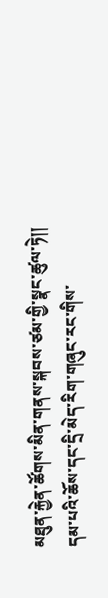མཐུན་རྐྱེན་ཚོགས་མིན་གནས་སྐབས་ཙམ་གྱི་སྣང་ཚུལ་ཏེ།།
དམ་པའི་ཆོས་དང་དྲི་མེད་རིག་གཞུང་རང་གིས་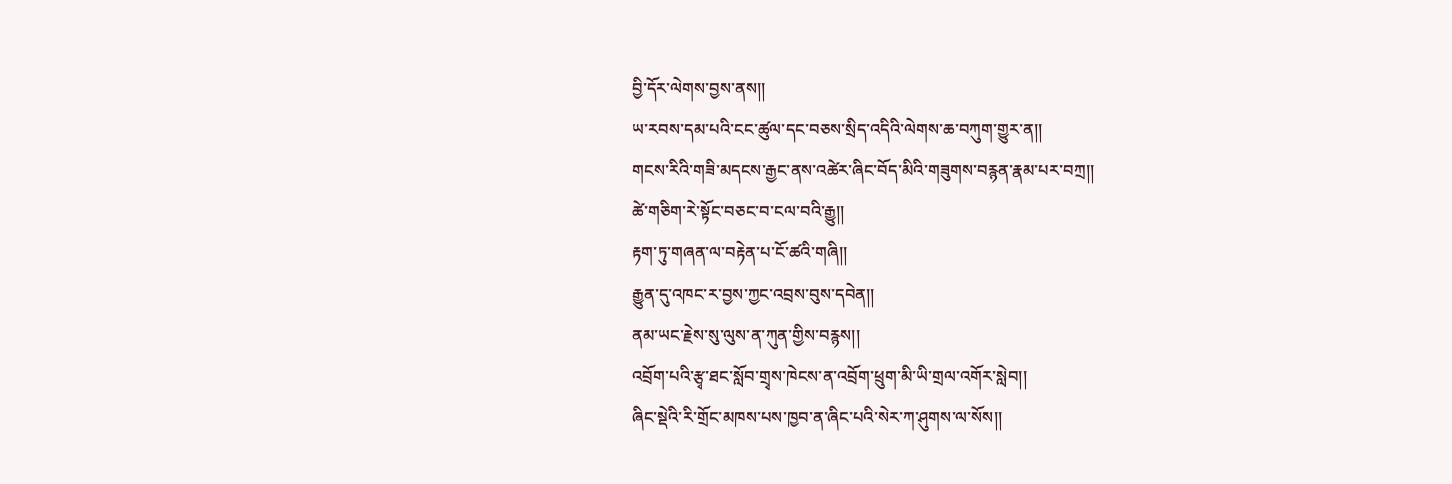བྱི་དོར་ལེགས་བྱས་ནས།།
ཡ་རབས་དམ་པའི་ངང་ཚུལ་དང་བཅས་སྲིད་འདིའི་ལེགས་ཆ་བཀུག་གྱུར་ན།།
གངས་རིའི་གཟི་མདངས་རྒྱང་ནས་འཚེར་ཞིང་བོད་མིའི་གཟུགས་བརྙན་རྣམ་པར་བཀྲ།།
ཚེ་གཅིག་རེ་སྟོང་བཅང་བ་ངལ་བའི་རྒྱུ།།
རྟག་ཏུ་གཞན་ལ་བརྟེན་པ་ངོ་ཚའི་གཞི།།
རྒྱུན་དུ་འཁང་ར་བྱས་ཀྱང་འབྲས་བུས་དབེན།།
ནམ་ཡང་རྗེས་སུ་ལུས་ན་ཀུན་གྱིས་བརྙས།།
འབྲོག་པའི་རྩྭ་ཐང་སློབ་གྲྭས་ཁེངས་ན་འབྲོག་ཕྲུག་མི་ཡི་གྲལ་འགོར་སླེབ།།
ཞིང་སྡེའི་རི་གྲོང་མཁས་པས་ཁྱབ་ན་ཞིང་པའི་སེར་ཀ་ཤུགས་ལ་སོས།།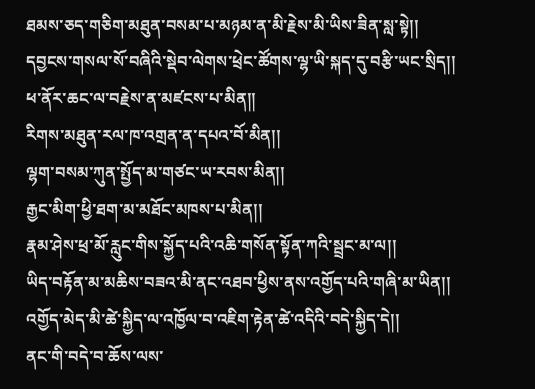ཐམས་ཅད་གཅིག་མཐུན་བསམ་པ་མཉམ་ན་མི་རྗེས་མི་ཡིས་ཟིན་སླ་སྟེ།།
དབྱངས་གསལ་སོ་བཞིའི་སྡེབ་ལེགས་ཕྲེང་ཚོགས་ལྷ་ཡི་སྐད་དུ་བརྩི་ཡང་སྲིད།།
ཕ་ནོར་ཆང་ལ་བརྗེས་ན་མཛངས་པ་མིན།།
རིགས་མཐུན་རལ་ཁ་འགྲན་ན་དཔའ་བོ་མིན།།
ལྷག་བསམ་ཀུན་སྤྱོད་མ་གཙང་ཡ་རབས་མིན།།
རྒྱང་མིག་ཕྱི་ཐག་མ་མཐོང་མཁས་པ་མིན།།
རྣམ་ཤེས་ཕྲ་མོ་རླུང་གིས་སྐྱོད་པའི་འཆི་གསོན་སྟོན་ཀའི་སྦྲང་མ་ལ།།
ཡིད་བརྟོན་མ་མཆིས་བཟའ་མི་ནང་འཐབ་ཕྱིས་ནས་འགྱོད་པའི་གཞི་མ་ཡིན།།
འགྱོད་མེད་མི་ཚེ་སྐྱིད་ལ་འཁྱོལ་བ་འཇིག་རྟེན་ཚེ་འདིའི་བདེ་སྐྱིད་དེ།།
ནང་གི་བདེ་བ་ཆོས་ལས་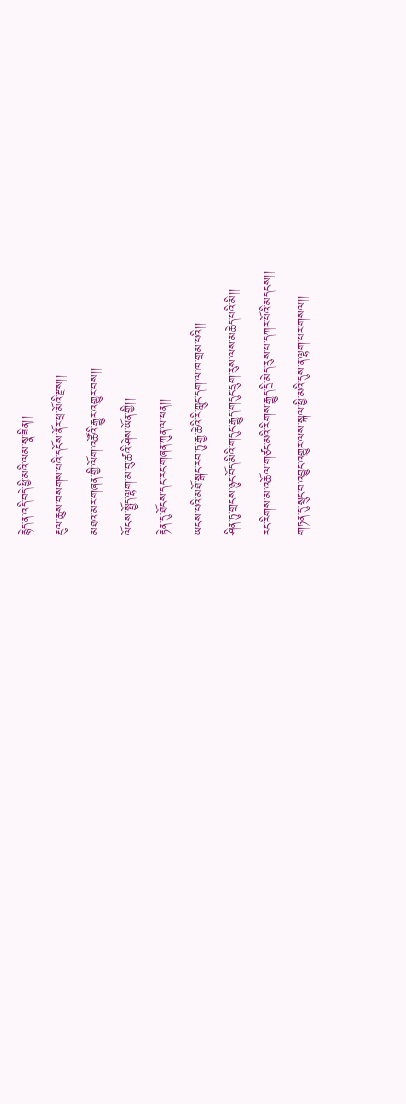རྙེད་ན་འདི་བདེ་ཕྱི་མའི་ལམ་སྣ་ཟིན།།
རྔུལ་ཆུས་བསགས་པའི་དངོས་ནོར་ཕྲ་མོའི་རྫས།།
མཐའ་མར་གཞན་གྱི་ལོག་འཚོའི་རྒྱུར་འགྱུར་བས།།
ལོངས་སྤྱོད་ལྷག་མ་བུ་ཚའི་ཤེས་ཡོན་གྱི།།
རྟེན་དུ་ཐོངས་དང་རང་གཞན་ཀུན་ལ་ཕན།།
ཡངས་པའི་མཐོ་སྒང་རབ་ཏུ་རྒྱ་ཆེའི་རི་ཀླུང་དག་ལ་ཁ་གྲམ་པའི།།
ཤིན་ཏུ་གྲངས་ཉུང་བོད་མིའི་གདུང་རྒྱུད་གདུང་དྲུག་རུས་ལས་མཆེད་པའི་མི།།
རང་རིགས་མ་འཆོལ་གཙང་མའི་རིགས་རྒྱུད་དྲི་མེད་རུས་པ་དཀར་པོའི་མདངས།།
གཏན་དུ་སྲུང་བ་འབྱུང་འགྱུར་ལས་སྐལ་ཕྱི་མའི་དུས་ན་ལྷག་པར་གསལ།།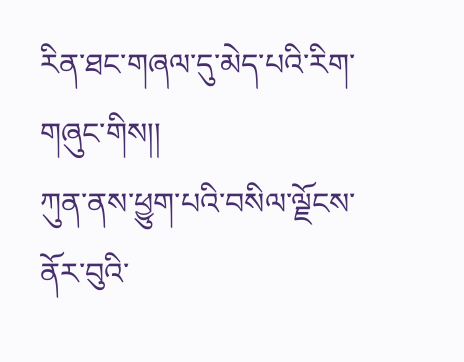རིན་ཐང་གཞལ་དུ་མེད་པའི་རིག་གཞུང་གིས།།
ཀུན་ནས་ཕྱུག་པའི་བསིལ་ལྗོངས་ནོར་བུའི་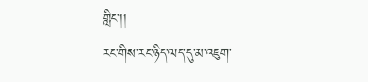གླིང་།།
རང་གིས་རང་ཉིད་ལད་དུ་མ་འཇུག་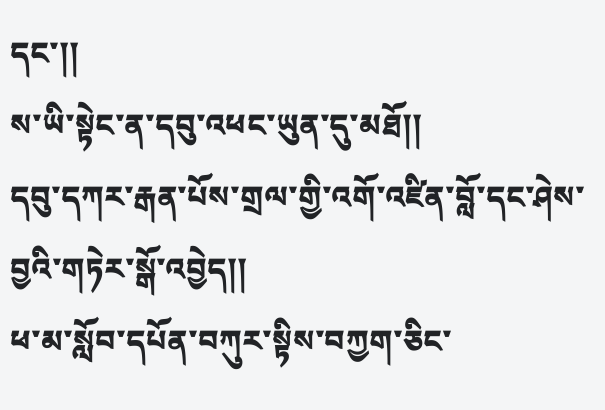དང་།།
ས་ཡི་སྟེང་ན་དབུ་འཕང་ཡུན་དུ་མཐོ།།
དབུ་དཀར་རྒན་པོས་གྲལ་གྱི་འགོ་འཛིན་བློ་དང་ཤེས་བྱའི་གཏེར་སྒོ་འབྱེད།།
ཕ་མ་སློབ་དཔོན་བཀུར་སྟིས་བཀྱག་ཅིང་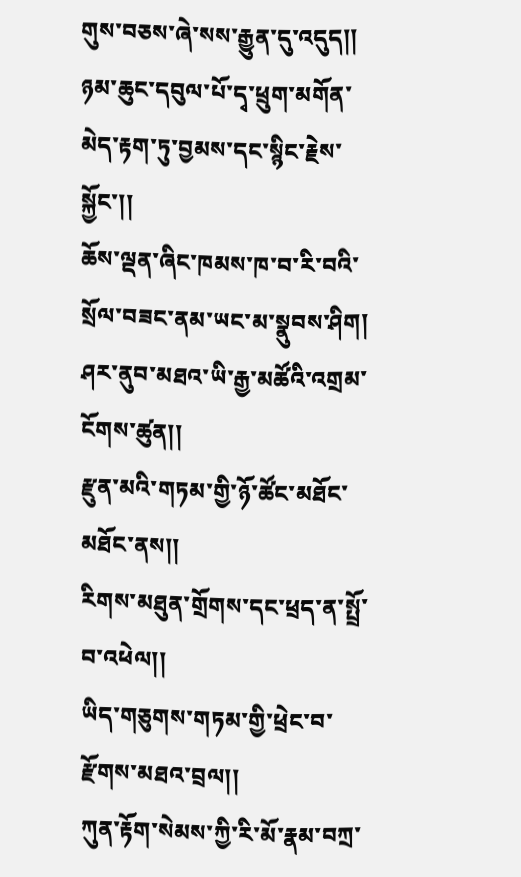གུས་བཅས་ཞེ་སས་རྒྱུན་དུ་འདུད།།
ཉམ་ཆུང་དབུལ་པོ་དྭ་ཕྲུག་མགོན་མེད་རྟག་ཏུ་བྱམས་དང་སྙིང་རྗེས་སྐྱོང་།།
ཆོས་ལྡན་ཞིང་ཁམས་ཁ་བ་རི་བའི་སྲོལ་བཟང་ནམ་ཡང་མ་སྣུབས་ཤིག།
ཤར་ནུབ་མཐའ་ཡི་རྒྱ་མཚོའི་འགྲམ་ངོགས་ཚུན།།
རྫུན་མའི་གཏམ་གྱི་ཉོ་ཚོང་མཐོང་མཐོང་ནས།།
རིགས་མཐུན་གྲོགས་དང་ཕྲད་ན་སྤྲོ་བ་འཕེལ།།
ཡིད་གཅུགས་གཏམ་གྱི་ཕྲེང་བ་རྫོགས་མཐའ་བྲལ།།
ཀུན་རྟོག་སེམས་ཀྱི་རི་མོ་རྣམ་བཀྲ་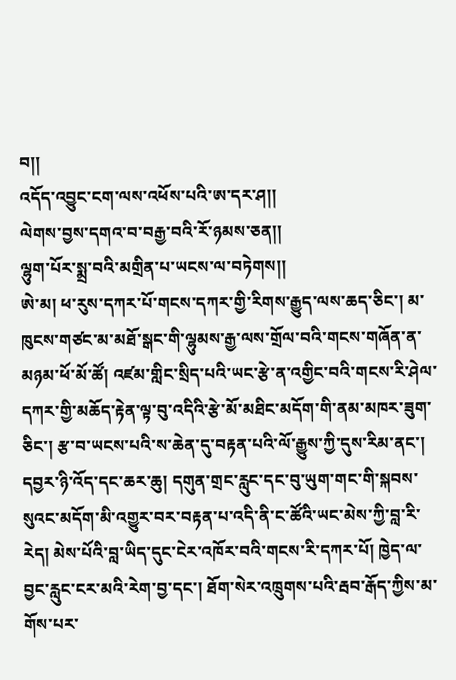བ།།
འདོད་འབྱུང་ངག་ལས་འཕོས་པའི་ཨ་དར་ཤ།།
ལེགས་བྱས་དགའ་བ་བརྒྱ་བའི་རོ་ཉམས་ཅན།།
ལྷུག་པོར་སྨྲ་བའི་མགྲིན་པ་ཡངས་ལ་བཏེགས།།
ཨེ་མ། ཕ་རུས་དཀར་པོ་གངས་དཀར་གྱི་རིགས་རྒྱུད་ལས་ཆད་ཅིང་། མ་ཁུངས་གཙང་མ་མཐོ་སྒང་གི་ལྷུམས་རྒྱ་ལས་གྲོལ་བའི་གངས་གཞོན་ན་མཉམ་ཕོ་མོ་ཚོ། འཛམ་གླིང་སྲིད་པའི་ཡང་རྩེ་ན་འགྱིང་བའི་གངས་རི་ཤེལ་དཀར་གྱི་མཆོད་རྟེན་ལྟ་བུ་འདིའི་རྩེ་མོ་མཐིང་མདོག་གི་ནམ་མཁར་ཟུག་ཅིང་། རྩ་བ་ཡངས་པའི་ས་ཆེན་དུ་བརྟན་པའི་ལོ་རྒྱུས་ཀྱི་དུས་རིམ་ནང་། དབྱར་ཉི་འོད་དང་ཆར་ཆུ། དགུན་གྲང་རླུང་དང་བུ་ཡུག་གང་གི་སྐབས་སུའང་མདོག་མི་འགྱུར་བར་བརྟན་པ་འདི་ནི་ང་ཚོའི་ཡང་མེས་ཀྱི་བླ་རི་རེད། མེས་པོའི་བླ་ཡིད་དུང་ངེར་འཁོར་བའི་གངས་རི་དཀར་པོ། ཁྱེད་ལ་བྱང་རླུང་ངར་མའི་རེག་བྱ་དང་། ཐོག་སེར་འཁྲུགས་པའི་རྦབ་རྒོད་ཀྱིས་མ་གོས་པར་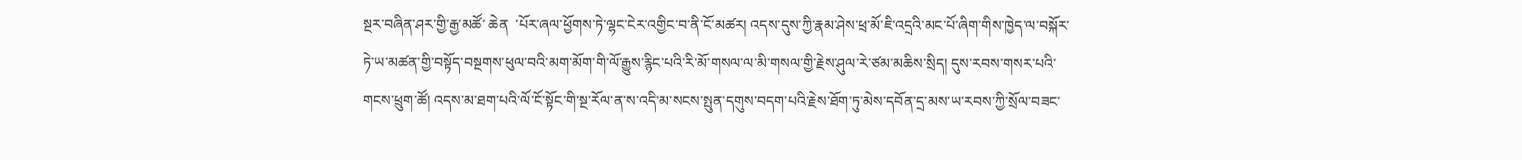སྔར་བཞིན་ཤར་གྱི་རྒྱ་མཚོ་ ཆེན  ་པོར་ཞལ་ཕྱོགས་ཏེ་ལྷང་ངེར་འགྱིང་བ་ནི་ངོ་མཚར། འདས་དུས་ཀྱི་རྣམ་ཤེས་ཕྲ་མོ་ཇི་འདྲའི་མང་པོ་ཞིག་གིས་ཁྱེད་ལ་བསྐོར་ཏེ་ཡ་མཚན་གྱི་བསྟོད་བསྔགས་ཕུལ་བའི་མག་མོག་གི་ལོ་རྒྱུས་རྙིང་པའི་རི་མོ་གསལ་ལ་མི་གསལ་གྱི་རྗེས་ཤུལ་རེ་ཙམ་མཆིས་སྲིད། དུས་རབས་གསར་པའི་གངས་ཕྲུག་ཚོ། འདས་མ་ཐག་པའི་ལོ་ངོ་སྟོང་གི་སྔ་རོལ་ན་ས་འདི་མ་སངས་སྤུན་དགུས་བདག་པའི་རྗེས་ཐོག་ཏུ་མེས་དབོན་དྲ་མས་ཡ་རབས་ཀྱི་སྲོལ་བཟང་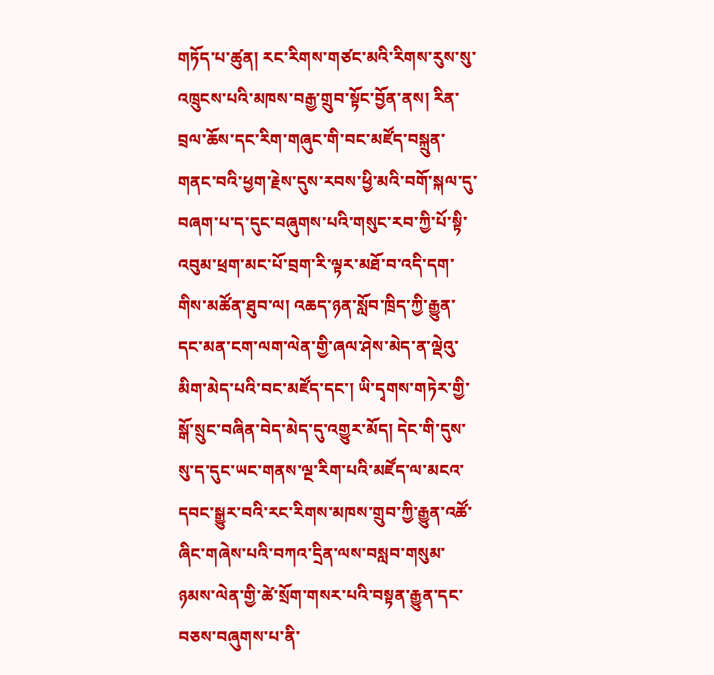གཏོད་པ་ཚུན། རང་རིགས་གཙང་མའི་རིགས་རུས་སུ་འཁྲུངས་པའི་མཁས་བརྒྱ་གྲུབ་སྟོང་བྱོན་ནས། རིན་བྲལ་ཆོས་དང་རིག་གཞུང་གི་བང་མཛོད་བསྐྲུན་གནང་བའི་ཕྱག་རྗེས་དུས་རབས་ཕྱི་མའི་བགོ་སྐལ་དུ་བཞག་པ་ད་དུང་བཞུགས་པའི་གསུང་རབ་ཀྱི་པོ་སྟི་འབུམ་ཕྲག་མང་པོ་བྲག་རི་ལྟར་མཐོ་བ་འདི་དག་གིས་མཚོན་ཐུབ་ལ། འཆད་ཉན་སློབ་ཁྲིད་ཀྱི་རྒྱུན་དང་མན་ངག་ལག་ལེན་གྱི་ཞལ་ཤེས་མེད་ན་ལྡེའུ་མིག་མེད་པའི་བང་མཛོད་དང་། ཡི་དྭགས་གཏེར་གྱི་སྒོ་སྲུང་བཞིན་བེད་མེད་དུ་འགྱུར་མོད། དེང་གི་དུས་སུ་ད་དུང་ཡང་གནས་ལྔ་རིག་པའི་མཛོད་ལ་མངའ་དབང་སྒྱུར་བའི་རང་རིགས་མཁས་གྲུབ་ཀྱི་རྒྱུན་འཚོ་ཞིང་གཞེས་པའི་བཀའ་དྲིན་ལས་བསླབ་གསུམ་ཉམས་ལེན་གྱི་ཚེ་སྲོག་གསར་པའི་བསྟན་རྒྱུན་དང་བཅས་བཞུགས་པ་ནི་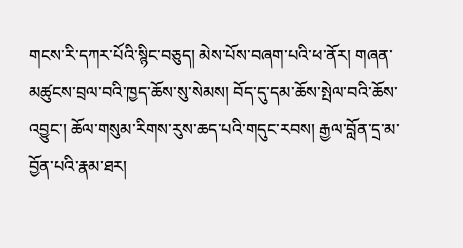གངས་རི་དཀར་པོའི་སྙིང་བཅུད། མེས་པོས་བཞག་པའི་ཕ་ནོར། གཞན་མཚུངས་བྲལ་བའི་ཁྱད་ཆོས་སུ་སེམས། བོད་དུ་དམ་ཆོས་སྤེལ་བའི་ཆོས་འབྱུང་། ཆོལ་གསུམ་རིགས་རུས་ཆད་པའི་གདུང་རབས། རྒྱལ་བློན་དྲ་མ་བྱོན་པའི་རྣམ་ཐར།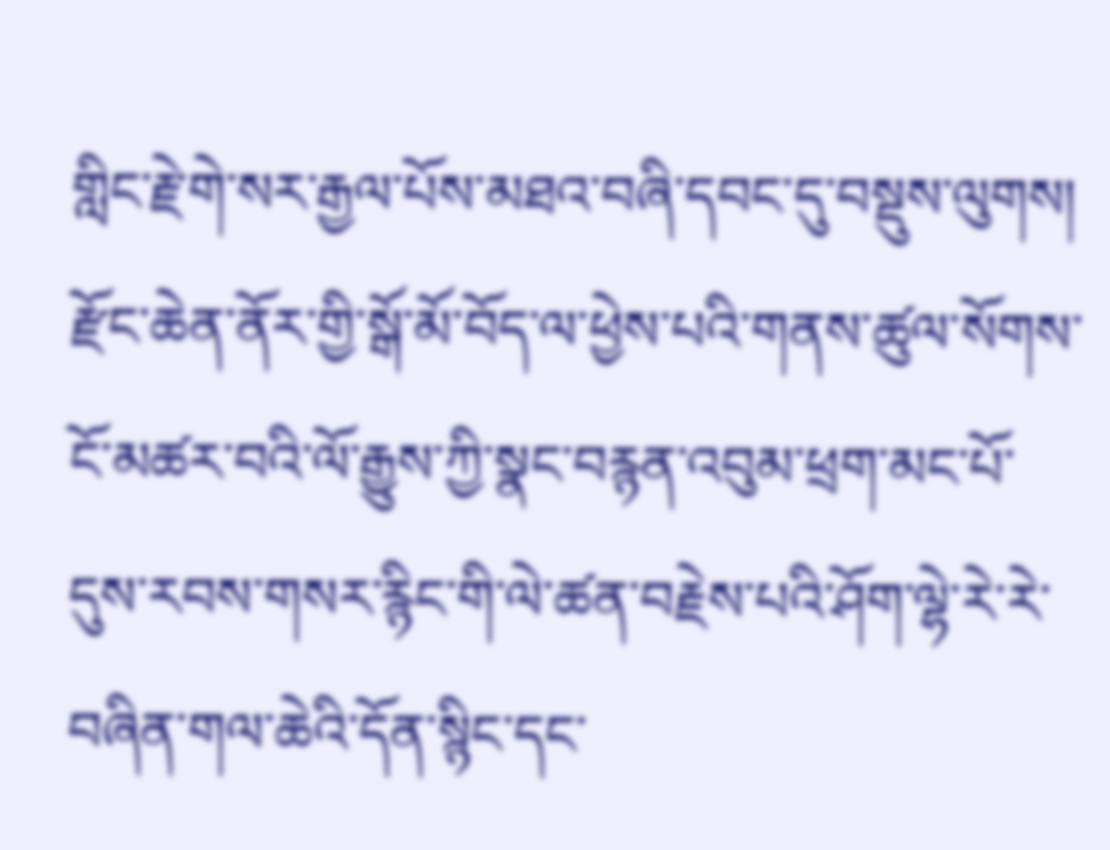གླིང་རྗེ་གེ་སར་རྒྱལ་པོས་མཐའ་བཞི་དབང་དུ་བསྡུས་ལུགས། རྫོང་ཆེན་ནོར་གྱི་སྒོ་མོ་བོད་ལ་ཕྱེས་པའི་གནས་ཚུལ་སོགས་ངོ་མཚར་བའི་ལོ་རྒྱུས་ཀྱི་སྣང་བརྙན་འབུམ་ཕྲག་མང་པོ་དུས་རབས་གསར་རྙིང་གི་ལེ་ཚན་བརྗེས་པའི་ཤོག་ལྷེ་རེ་རེ་བཞིན་གལ་ཆེའི་དོན་སྙིང་དང་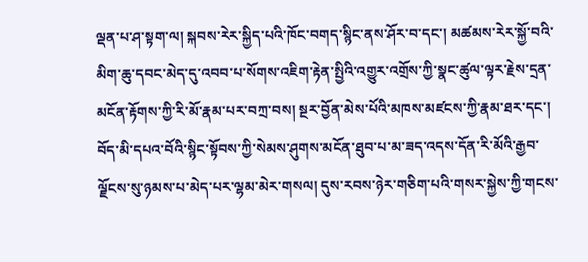ལྡན་པ་ཤ་སྟག་ལ། སྐབས་རེར་སྐྱིད་པའི་ཁོང་བགད་སྙིང་ནས་ཤོར་བ་དང་། མཚམས་རེར་སྐྱོ་བའི་མིག་ཆུ་དབང་མེད་དུ་འབབ་པ་སོགས་འཇིག་རྟེན་སྤྱིའི་འགྱུར་འགྲོས་ཀྱི་སྣང་ཚུལ་ལྟར་རྗེས་དྲན་མངོན་རྟོགས་ཀྱི་རི་མོ་རྣམ་པར་བཀྲ་བས། སྔར་བྱོན་མེས་པོའི་མཁས་མཛངས་ཀྱི་རྣམ་ཐར་དང་། བོད་མི་དཔའ་བོའི་སྙིང་སྟོབས་ཀྱི་སེམས་ཤུགས་མངོན་ཐུབ་པ་མ་ཟད་འདས་དོན་རི་མོའི་རྒྱབ་ལྗོངས་སུ་ཉམས་པ་མེད་པར་ལྷམ་མེར་གསལ། དུས་རབས་ཉེར་གཅིག་པའི་གསར་སྐྱེས་ཀྱི་གངས་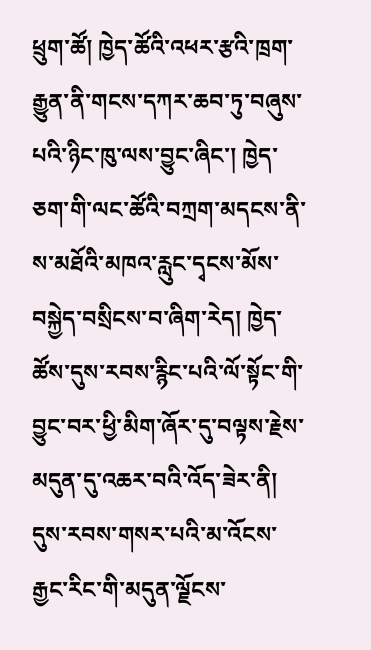ཕྲུག་ཚོ། ཁྱེད་ཚོའི་འཕར་རྩའི་ཁྲག་རྒྱུན་ནི་གངས་དཀར་ཆབ་ཏུ་བཞུས་པའི་ཉིང་ཁུ་ལས་བྱུང་ཞིང་། ཁྱེད་ཅག་གི་ལང་ཚོའི་བཀྲག་མདངས་ནི་ས་མཐོའི་མཁའ་རླུང་དྭངས་མོས་བསྐྱེད་བསྲིངས་བ་ཞིག་རེད། ཁྱེད་ཚོས་དུས་རབས་རྙིང་པའི་ལོ་སྟོང་གི་བྱུང་བར་ཕྱི་མིག་ཞོར་དུ་བལྟས་རྗེས་མདུན་དུ་འཆར་བའི་འོད་ཟེར་ནི། དུས་རབས་གསར་པའི་མ་འོངས་རྒྱང་རིང་གི་མདུན་ལྗོངས་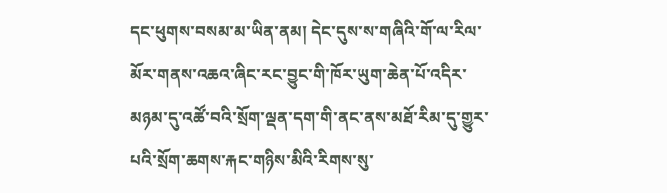དང་ཕུགས་བསམ་མ་ཡིན་ནམ། དེང་དུས་ས་གཞིའི་གོ་ལ་རིལ་མོར་གནས་འཆའ་ཞིང་རང་བྱུང་གི་ཁོར་ཡུག་ཆེན་པོ་འདིར་མཉམ་དུ་འཚོ་བའི་སྲོག་ལྡན་དག་གི་ནང་ནས་མཐོ་རིམ་དུ་གྱུར་པའི་སྲོག་ཆགས་རྐང་གཉིས་མིའི་རིགས་སུ་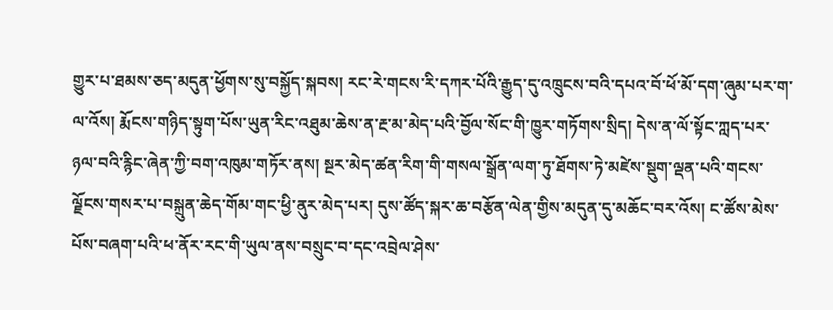གྱུར་པ་ཐམས་ཅད་མདུན་ཕྱོགས་སུ་བསྐྱོད་སྐབས། རང་རེ་གངས་རི་དཀར་པོའི་རྒྱུད་དུ་འཁྲུངས་བའི་དཔའ་བོ་ཕོ་མོ་དག་ཞུམ་པར་ག་ལ་འོས། རྨོངས་གཉིད་སྟུག་པོས་ཡུན་རིང་འཐུམ་ཆེས་ན་རྔ་མ་མེད་པའི་བྱོལ་སོང་གི་ཁྱུར་གཏོགས་སྲིད། དེས་ན་ལོ་སྟོང་ཀླད་པར་ཉལ་བའི་རྙིང་ཞེན་ཀྱི་བག་འཁུམ་གཏོར་ནས། སྔར་མེད་ཚན་རིག་གི་གསལ་སྒྲོན་ལག་ཏུ་ཐོགས་ཏེ་མཛེས་སྡུག་ལྡན་པའི་གངས་ལྗོངས་གསར་པ་བསྐྲུན་ཆེད་གོམ་གང་ཕྱི་ནུར་མེད་པར། དུས་ཚོད་སྐར་ཆ་བརྩོན་ལེན་གྱིས་མདུན་དུ་མཆོང་བར་འོས། ང་ཚོས་མེས་པོས་བཞག་པའི་ཕ་ནོར་རང་གི་ཡུལ་ནས་བསྲུང་བ་དང་འབྲེལ་ཤེས་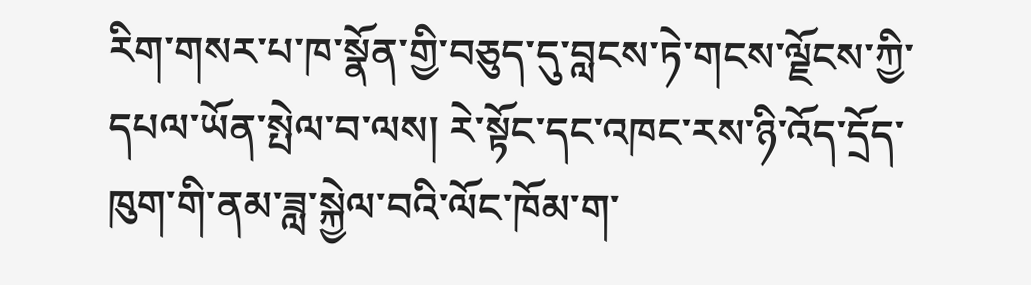རིག་གསར་པ་ཁ་སྣོན་གྱི་བཅུད་དུ་བླངས་ཏེ་གངས་ལྗོངས་ཀྱི་དཔལ་ཡོན་སྤེལ་བ་ལས། རེ་སྟོང་དང་འཁང་རས་ཉི་འོད་དྲོད་ཁུག་གི་ནམ་ཟླ་སྐྱེལ་བའི་ལོང་ཁོམ་ག་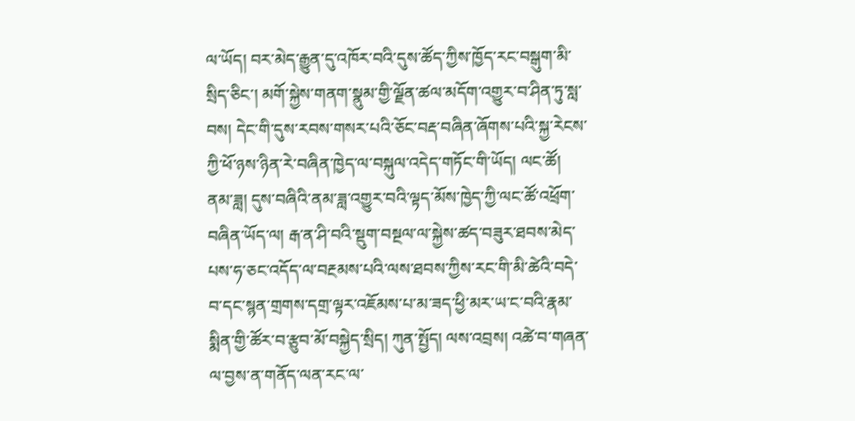ལ་ཡོད། བར་མེད་རྒྱུན་དུ་འཁོར་བའི་དུས་ཚོད་ཀྱིས་ཁྱོད་རང་བསྒུག་མི་སྲིད་ཅིང་། མགོ་སྐྱེས་གནག་སྣུམ་གྱི་ལྗོན་ཚལ་མདོག་འགྱུར་བ་ཤིན་ཏུ་སླ་བས། དེང་གི་དུས་རབས་གསར་པའི་ཅོང་བརྡ་བཞིན་ཞོགས་པའི་སྐྱ་རེངས་ཀྱི་ཕོ་ཉས་ཉིན་རེ་བཞིན་ཁྱེད་ལ་བསྐུལ་འདེད་གཏོང་གི་ཡོད། ལང་ཚོ། ནམ་ཟླ། དུས་བཞིའི་ནམ་ཟླ་འགྱུར་བའི་ལྟད་མོས་ཁྱེད་ཀྱི་ལང་ཚོ་འཕྲོག་བཞིན་ཡོད་ལ། རྒ་ན་ཤི་བའི་སྡུག་བསྔལ་ལ་སྐྱེས་ཚད་བཟུར་ཐབས་མེད་པས་ཧ་ཅང་འདོད་ལ་བརྔམས་པའི་ལས་ཐབས་ཀྱིས་རང་གི་མི་ཚེའི་བདེ་བ་དང་སྙན་གྲགས་དགྲ་ལྟར་འཇོམས་པ་མ་ཟད་ཕྱི་མར་ཡ་ང་བའི་རྣམ་སྨིན་གྱི་ཚོར་བ་རྩུབ་མོ་བསྐྱེད་སྲིད། ཀུན་སྤྱོད། ལས་འབྲས། འཚེ་བ་གཞན་ལ་བྱས་ན་གནོད་ལན་རང་ལ་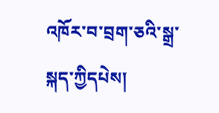འཁོར་བ་བྲག་ཅའི་སྒྲ་སྐད་ཀྱིདཔེས།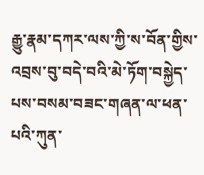རྒྱུ་རྣམ་དཀར་ལས་ཀྱི་ས་བོན་གྱིས་འབྲས་བུ་བདེ་བའི་མེ་ཏོག་བསྐྱེད་པས་བསམ་བཟང་གཞན་ལ་ཕན་པའི་ཀུན་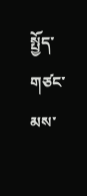སྤྱོད་གཙང་མས་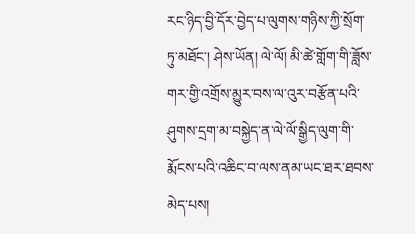རང་ཉིད་བྱི་དོར་བྱེད་པ་ལུགས་གཉིས་ཀྱི་སྲོག་ཏུ་མཐོང་། ཤེས་ཡོན། ལེ་ལོ། མི་ཚེ་གློག་གི་ཟློས་གར་གྱི་འགྲོས་མྱུར་བས་ལ་འུར་བརྩོན་པའི་ཤུགས་དྲག་མ་བསྐྱེད་ན་ལེ་ལོ་སྒྱིད་ལུག་གི་རྨོངས་པའི་འཆིང་བ་ལས་ནམ་ཡང་ཐར་ཐབས་མེད་པས།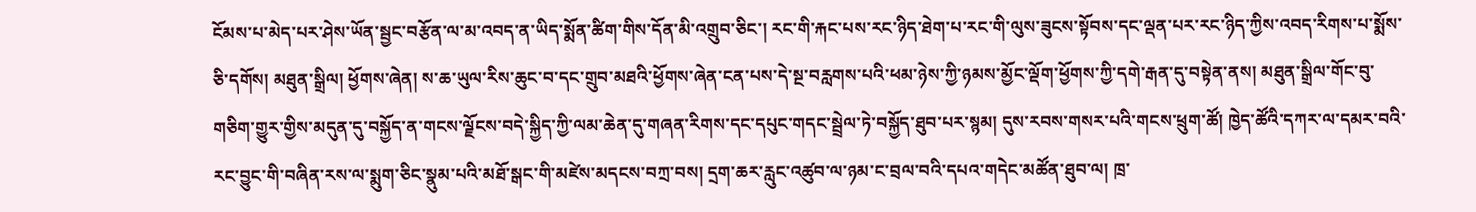ངོམས་པ་མེད་པར་ཤེས་ཡོན་སྦྱང་བརྩོན་ལ་མ་འབད་ན་ཡིད་སྨོན་ཚིག་གིས་དོན་མི་འགྲུབ་ཅིང་། རང་གི་རྐང་པས་རང་ཉིད་ཐེག་པ་རང་གི་ལུས་ཟུངས་སྟོབས་དང་ལྡན་པར་རང་ཉིད་ཀྱིས་འབད་རིགས་པ་སྨོས་ཅི་དགོས། མཐུན་སྒྲིལ། ཕྱོགས་ཞེན། ས་ཆ་ཡུལ་རིས་ཆུང་བ་དང་གྲུབ་མཐའི་ཕྱོགས་ཞེན་ངན་པས་དེ་སྔ་བརླགས་པའི་ཕམ་ཉེས་ཀྱི་ཉམས་མྱོང་ལྡོག་ཕྱོགས་ཀྱི་དགེ་རྒན་དུ་བསྟེན་ནས། མཐུན་སྒྲིལ་གོང་བུ་གཅིག་གྱུར་གྱིས་མདུན་དུ་བསྐྱོད་ན་གངས་ལྗོངས་བདེ་སྐྱིད་ཀྱི་ལམ་ཆེན་དུ་གཞན་རིགས་དང་དཔུང་གདང་སྦྲེལ་ཏེ་བསྐྱོད་ཐུབ་པར་སྙམ། དུས་རབས་གསར་པའི་གངས་ཕྲུག་ཚོ། ཁྱེད་ཚོའི་དཀར་ལ་དམར་བའི་རང་བྱུང་གི་བཞིན་རས་ལ་སྨུག་ཅིང་སྣུམ་པའི་མཐོ་སྒང་གི་མཛེས་མདངས་བཀྲ་བས། དྲག་ཆར་རླུང་འཚུབ་ལ་ཉམ་ང་བྲལ་བའི་དཔའ་གདེང་མཚོན་ཐུབ་ལ། ཁྲ་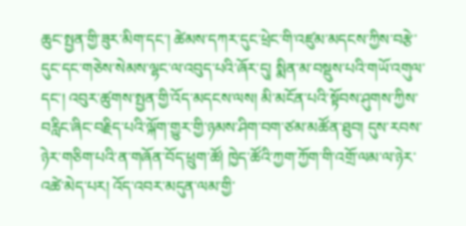ཆུང་སྤྱན་གྱི་ཟུར་མིག་དང་། ཚེམས་དཀར་དུང་ཕྲེང་གི་འཛུམ་མདངས་ཀྱིས་བརྩེ་དུང་དང་གཅེས་སེམས་ལྷང་ལ་འབུད་པའི་ཞོར་དུ། སྨིན་མ་བསྡུས་པའི་གཡོ་འགུལ་དང་། འབུར་ཚུགས་སྤྱན་གྱི་འོད་མདངས་ལས། མི་མངོན་པའི་སྟོབས་ཤུགས་ཀྱིས་བརླིང་ཞིང་བརྗིད་པའི་ལྐོག་གྱུར་གྱི་ཉམས་ཤིག་བག་ཙམ་མཚོན་ཐུབ། དུས་རབས་ཉེར་གཅིག་པའི་ན་གཞོན་བོད་ཕྲུག་ཚོ། ཁྱེད་ཚོའི་ཀྱག་ཀྱོག་གི་འགྲོ་ལམ་ལ་ཉེར་འཚེ་མེད་པར། འོད་འབར་མདུན་ལམ་གྱི་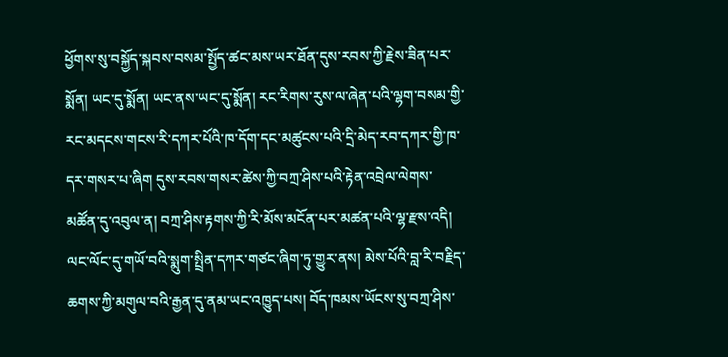ཕྱོགས་སུ་བསྐྱོད་སྐབས་བསམ་སྤྱོད་ཚང་མས་ཡར་ཐོན་དུས་རབས་ཀྱི་རྗེས་ཟིན་པར་སྨོན། ཡང་དུ་སྨོན། ཡང་ནས་ཡང་དུ་སྨོན། རང་རིགས་རུས་ལ་ཞེན་པའི་ལྷག་བསམ་གྱི་རང་མདངས་གངས་རི་དཀར་པོའི་ཁ་དོག་དང་མཚུངས་པའི་དྲི་མེད་རབ་དཀར་གྱི་ཁ་དར་གསར་པ་ཞིག དུས་རབས་གསར་ཚེས་ཀྱི་བཀྲ་ཤིས་པའི་རྟེན་འབྲེལ་ལེགས་མཚོན་དུ་འབུལ་ན། བཀྲ་ཤིས་རྟགས་ཀྱི་རི་མོས་མངོན་པར་མཚན་པའི་ལྷ་རྫས་འདི། ལང་ལོང་དུ་གཡོ་བའི་སྨུག་སྤྲིན་དཀར་གཙང་ཞིག་ཏུ་གྱུར་ནས། མེས་པོའི་བླ་རི་བརྗིད་ཆགས་ཀྱི་མགུལ་བའི་རྒྱན་དུ་ནམ་ཡང་འཁྱུད་པས། བོད་ཁམས་ཡོངས་སུ་བཀྲ་ཤིས་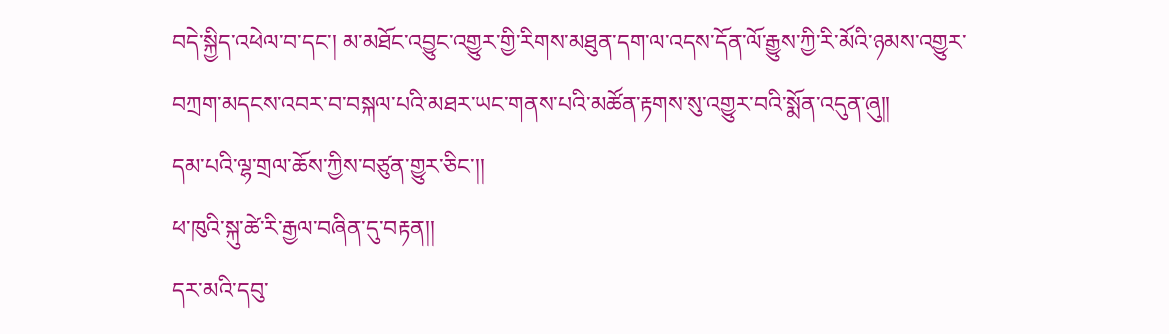བདེ་སྐྱིད་འཕེལ་བ་དང་། མ་མཐོང་འབྱུང་འགྱུར་གྱི་རིགས་མཐུན་དག་ལ་འདས་དོན་ལོ་རྒྱུས་ཀྱི་རི་མོའི་ཉམས་འགྱུར་བཀྲག་མདངས་འབར་བ་བསྐལ་པའི་མཐར་ཡང་གནས་པའི་མཚོན་རྟགས་སུ་འགྱུར་བའི་སྨོན་འདུན་ཞུ།།
དམ་པའི་ལྷ་གྲལ་ཆོས་ཀྱིས་བཙུན་གྱུར་ཅིང་།།
ཕ་ཁུའི་སྐུ་ཚེ་རི་རྒྱལ་བཞིན་དུ་བརྟན།།
དར་མའི་དབུ་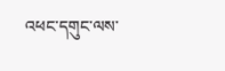འཕང་དགུང་ལས་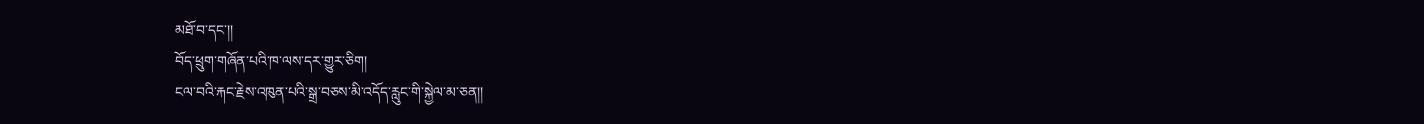མཐོ་བ་དང་།།
བོད་ཕྲུག་གཞོན་པའི་ཁ་ལས་དར་གྱུར་ཅིག།
ངལ་བའི་རྐང་རྗེས་འཁུན་པའི་སྒྲ་བཅས་མི་འདོད་རླུང་གི་སྐྱེལ་མ་ཅན།།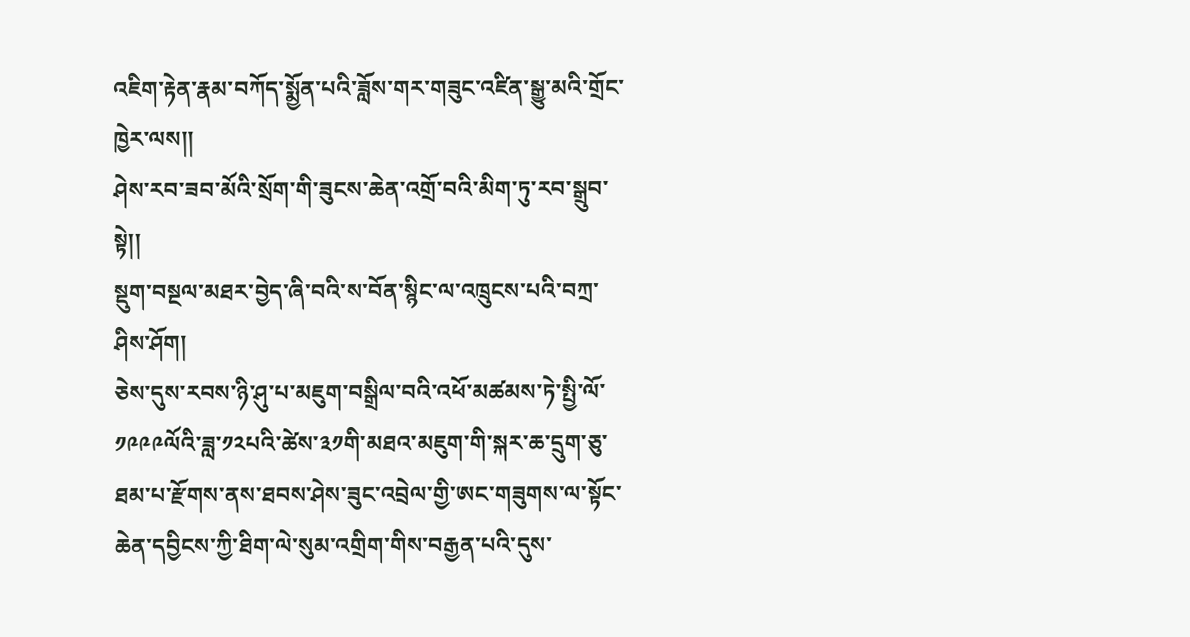འཇིག་རྟེན་རྣམ་བཀོད་སྨྱོན་པའི་ཟློས་གར་གཟུང་འཛིན་སྒྱུ་མའི་གྲོང་ཁྱེར་ལས།།
ཤེས་རབ་ཟབ་མོའི་སྲོག་གི་ཟུངས་ཆེན་འགྲོ་བའི་མིག་ཏུ་རབ་སྒྲུབ་སྟེ།།
སྡུག་བསྔལ་མཐར་བྱེད་ཞི་བའི་ས་བོན་སྙིང་ལ་འཁྲུངས་པའི་བཀྲ་ཤིས་ཤོག།
ཅེས་དུས་རབས་ཉི་ཤུ་པ་མཇུག་བསྒྲིལ་བའི་འཕོ་མཚམས་ཏེ་སྤྱི་ལོ་༡༩༩༩ལོའི་ཟླ་༡༢པའི་ཚེས་༣༡གི་མཐའ་མཇུག་གི་སྐར་ཆ་དྲུག་ཅུ་ཐམ་པ་རྫོགས་ནས་ཐབས་ཤེས་ཟུང་འབྲེལ་གྱི་ཨང་གཟུགས་ལ་སྟོང་ཆེན་དབྱིངས་ཀྱི་ཐིག་ལེ་སུམ་འགྲིག་གིས་བརྒྱན་པའི་དུས་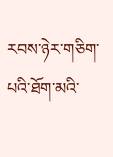རབས་ཉེར་གཅིག་པའི་ཐོག་མའི་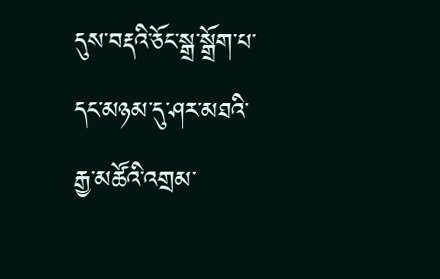དུས་བརྡའི་ཅོང་སྒྲ་སྒྲོག་པ་དང་མཉམ་དུ་ཤར་མཐའི་རྒྱ་མཚོའི་འགྲམ་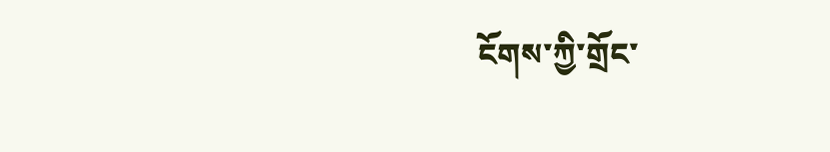ངོགས་ཀྱི་གྲོང་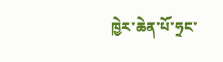ཁྱེར་ཆེན་པོ་ཧྲང་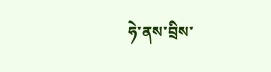ཧེ་ནས་བྲིས་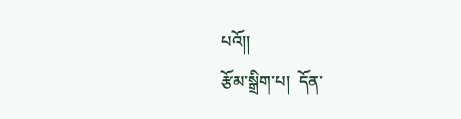པའོ།།
རྩོམ་སྒྲིག་པ།  དོན་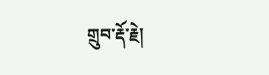གྲུབ་རྡོ་རྗེ།